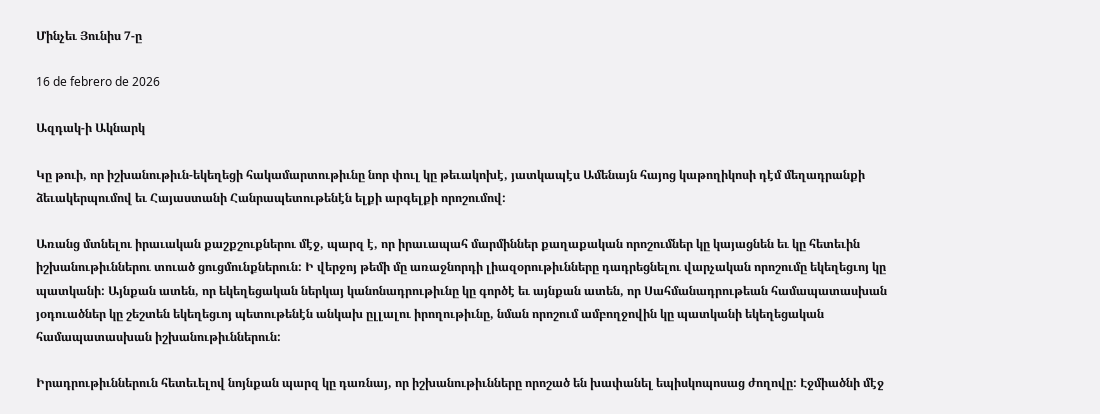Մինչեւ Յունիս 7-ը

16 de febrero de 2026

Ազդակ-ի Ակնարկ

Կը թուի, որ իշխանութիւն-եկեղեցի հակամարտութիւնը նոր փուլ կը թեւակոխէ, յատկապէս Ամենայն հայոց կաթողիկոսի դէմ մեղադրանքի ձեւակերպումով եւ Հայաստանի Հանրապետութենէն ելքի արգելքի որոշումով:

Առանց մտնելու իրաւական քաշքշուքներու մէջ, պարզ է, որ իրաւապահ մարմիններ քաղաքական որոշումներ կը կայացնեն եւ կը հետեւին իշխանութիւններու տուած ցուցմունքներուն: Ի վերջոյ թեմի մը առաջնորդի լիազօրութիւնները դադրեցնելու վարչական որոշումը եկեղեցւոյ կը պատկանի: Այնքան ատեն, որ եկեղեցական ներկայ կանոնադրութիւնը կը գործէ եւ այնքան ատեն, որ Սահմանադրութեան համապատասխան յօդուածներ կը շեշտեն եկեղեցւոյ պետութենէն անկախ ըլլալու իրողութիւնը, նման որոշում ամբողջովին կը պատկանի եկեղեցական համապատասխան իշխանութիւններուն:

Իրադրութիւններուն հետեւելով նոյնքան պարզ կը դառնայ, որ իշխանութիւնները որոշած են խափանել եպիսկոպոսաց ժողովը: Էջմիածնի մէջ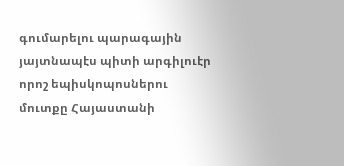գումարելու պարագային յայտնապէս պիտի արգիլուէր որոշ եպիսկոպոսներու մուտքը Հայաստանի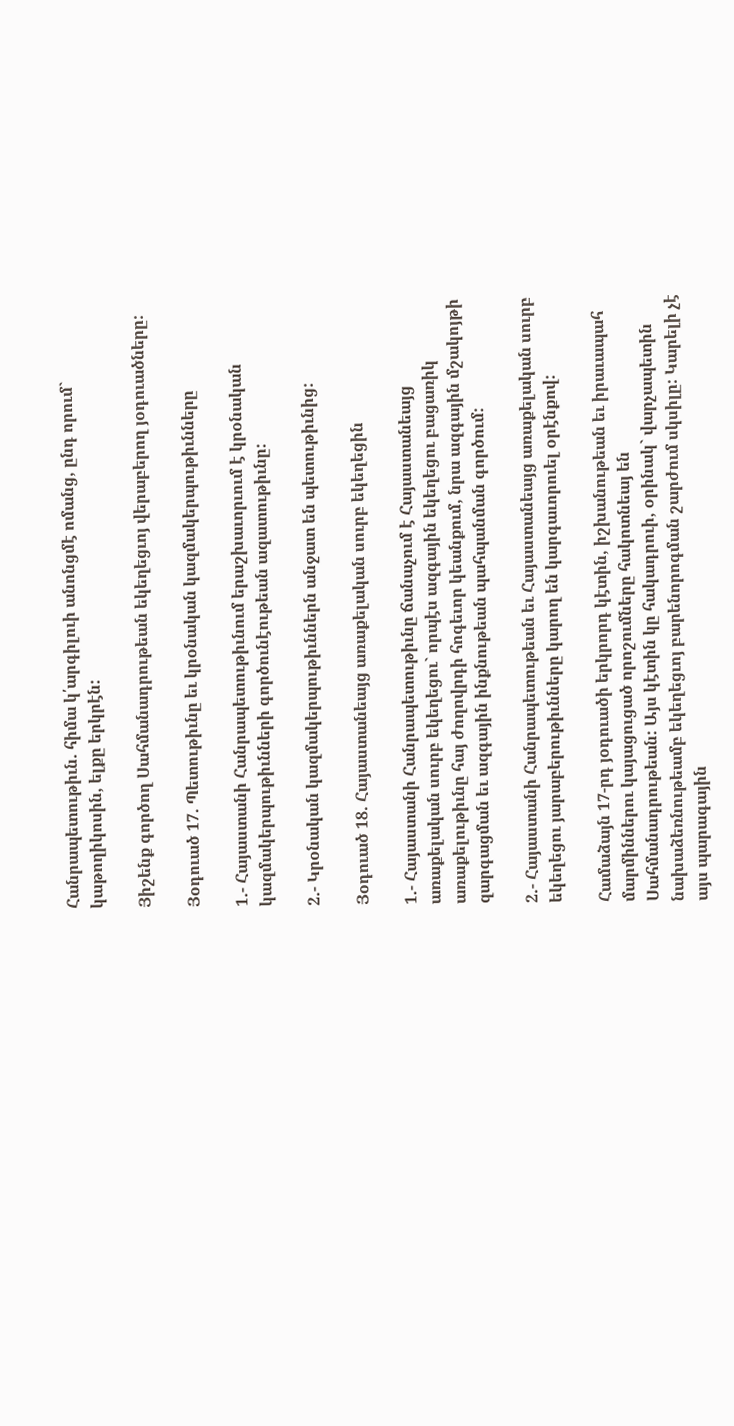Հանրապետութիւն. հիմա կ՛արգիլուի անոնցմէ ոմանց, ընդ որում` կաթողիկոսին, ելքը երկրէն:

Յիշենք գործող Սահմանադրութեան եկեղեցւոյ վերաբերող յօդուածները:

Յօդուած 17. Պետութիւնը եւ կրօնական կազմակերպութիւնները

1.- Հայաստանի Հանրապետութիւնում երաշխաւորւում է կրօնական կազմակերպութիւնների գործունէութեան ազատութիւնը:

2.- Կրօնական կազմակերպութիւններն անջատ են պետութիւնից:

Յօդուած 18. Հայաստանեայց առաքելական սուրբ եկեղեցին

1.- Հայաստանի Հանրապետութիւնը ճանաչում է Հայաստանեայց առաքելական սուրբ եկեղեցու` որպէս ազգային եկեղեցու բացառիկ առաքելութիւնը հայ ժողովրդի հոգեւոր կեանքում, նրա ազգային մշակոյթի զարգացման եւ ազգային ինքնութեան պահպանման գործում:

2.- Հայաստանի Հանրապետութեան եւ Հայաստանեայց առաքելական սուրբ եկեղեցու յարաբերութիւնները կարող են կարգաւորուել օրէնքով:

Համաձայն 17-րդ յօդուածի երկրորդ կէտին, իշխանութեան եւ իրաւապահ մարմիններու կայացուցած որոշումները հակոտնեայ են Սահմանադրութեան: Այս կէտին կը հակադրուի, օրինակ` վարչապետին նախաձեռնութեամբ եկեղեցւոյ բարենորոգման շարժում սկսիլը: Կարելի չէ այս պարագային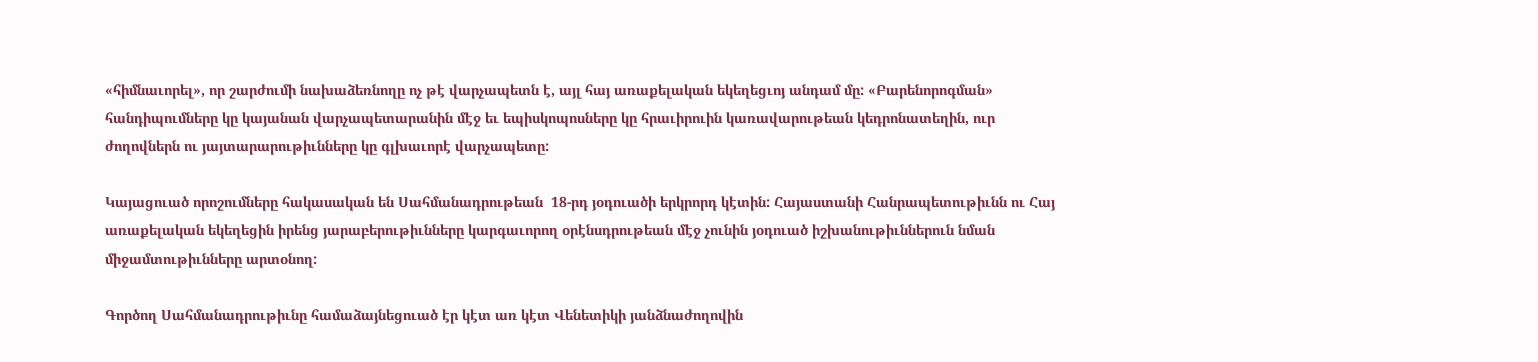«հիմնաւորել», որ շարժումի նախաձեռնողը ոչ թէ վարչապետն է, այլ հայ առաքելական եկեղեցւոյ անդամ մը: «Բարենորոգման» հանդիպումները կը կայանան վարչապետարանին մէջ եւ եպիսկոպոսները կը հրաւիրուին կառավարութեան կեդրոնատեղին, ուր ժողովներն ու յայտարարութիւնները կը գլխաւորէ վարչապետը:

Կայացուած որոշումները հակասական են Սահմանադրութեան  18-րդ յօդուածի երկրորդ կէտին: Հայաստանի Հանրապետութիւնն ու Հայ առաքելական եկեղեցին իրենց յարաբերութիւնները կարգաւորող օրէնսդրութեան մէջ չունին յօդուած իշխանութիւններուն նման միջամտութիւնները արտօնող:

Գործող Սահմանադրութիւնը համաձայնեցուած էր կէտ առ կէտ Վենետիկի յանձնաժողովին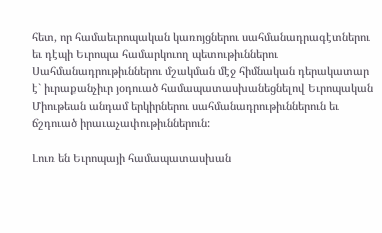հետ, որ համաեւրոպական կառոյցներու սահմանադրագէտներու եւ դէպի Եւրոպա համարկուող պետութիւններու Սահմանադրութիւններու մշակման մէջ հիմնական դերակատար է` իւրաքանչիւր յօդուած համապատասխանեցնելով Եւրոպական Միութեան անդամ երկիրներու սահմանադրութիւններուն եւ ճշդուած իրաւաչափութիւններուն:

Լուռ են Եւրոպայի համապատասխան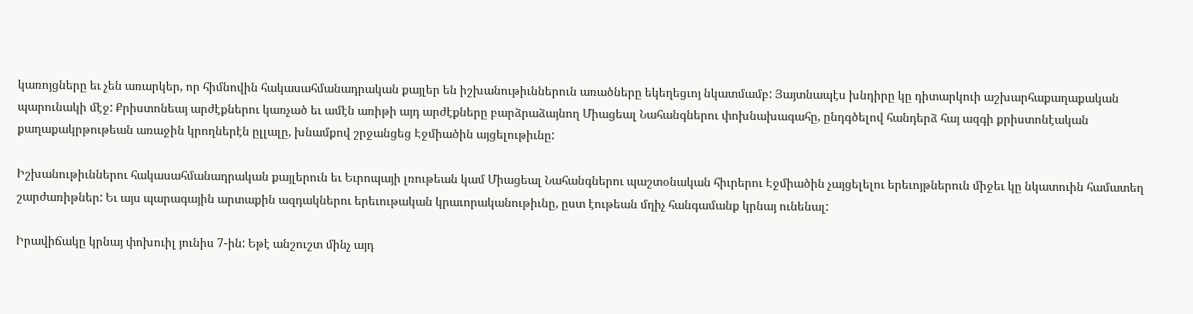կառոյցները եւ չեն առարկեր, որ հիմնովին հակասահմանադրական քայլեր են իշխանութիւններուն առածները եկեղեցւոյ նկատմամբ: Յայտնապէս խնդիրը կը դիտարկուի աշխարհաքաղաքական պարունակի մէջ: Քրիստոնեայ արժէքներու կառչած եւ ամէն առիթի այդ արժէքները բարձրաձայնող Միացեալ Նահանգներու փոխնախագահը, ընդգծելով հանդերձ հայ ազգի քրիստոնէական քաղաքակրթութեան առաջին կրողներէն ըլլալը, խնամքով շրջանցեց Էջմիածին այցելութիւնը:

Իշխանութիւններու հակասահմանադրական քայլերուն եւ Եւրոպայի լռութեան կամ Միացեալ Նահանգներու պաշտօնական հիւրերու Էջմիածին չայցելելու երեւոյթներուն միջեւ կը նկատուին համատեղ շարժառիթներ: Եւ այս պարագային արտաքին ազդակներու երեւութական կրաւորականութիւնը, ըստ էութեան մղիչ հանգամանք կրնայ ունենալ:

Իրավիճակը կրնայ փոխուիլ յունիս 7-ին: Եթէ անշուշտ մինչ այդ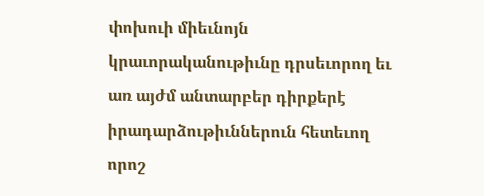փոխուի միեւնոյն կրաւորականութիւնը դրսեւորող եւ առ այժմ անտարբեր դիրքերէ իրադարձութիւններուն հետեւող որոշ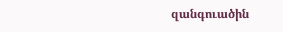զանգուածին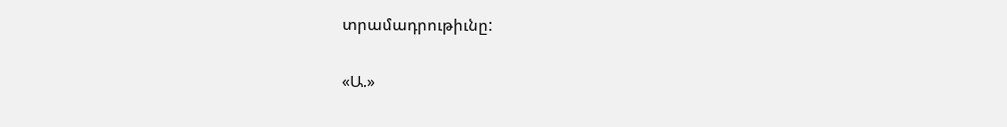տրամադրութիւնը:

«Ա.»